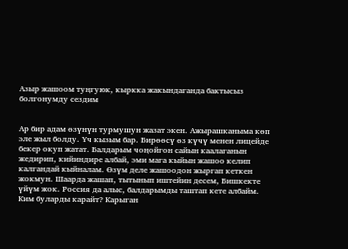Азыр жашоом туңгуюк, кыркка жакындаганда бактысыз болгонумду сездим


Ар бир адам өзүнүн турмушун жазат экен. Ажырашканыма көп эле жыл болду. Үч кызым бар. Бирөөсү өз күчү менен лицейде бекер окуп жатат. Балдарым чоңойгон сайын каалаганын жедирип, кийиндире албай, эми мага кыйын жашоо келип калгандай кыйналам. Өзүм деле жашоодон жыргап кеткен жокмун. Шаарда жашап, тытынып иштейин десем, Бишкекте үйүм жок. Россия да алыс, балдарымды таштап кете албайм. Ким буларды карайт? Карыган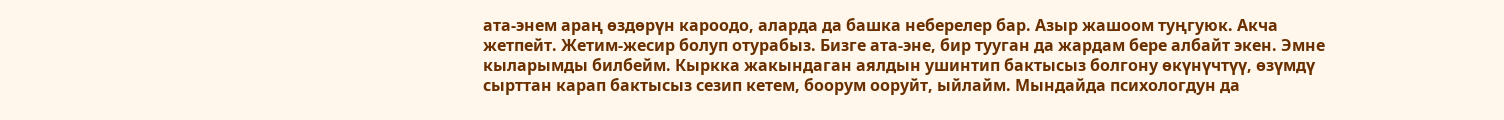ата-энем араң өздөрүн кароодо, аларда да башка неберелер бар. Азыр жашоом туңгуюк. Акча жетпейт. Жетим-жесир болуп отурабыз. Бизге ата-эне, бир тууган да жардам бере албайт экен. Эмне кыларымды билбейм. Кыркка жакындаган аялдын ушинтип бактысыз болгону өкүнүчтүү, өзүмдү сырттан карап бактысыз сезип кетем, боорум ооруйт, ыйлайм. Мындайда психологдун да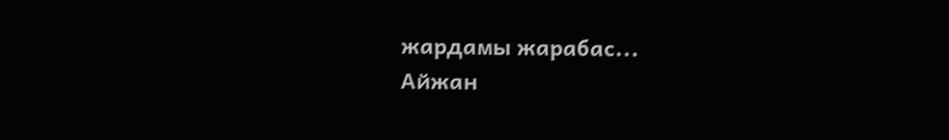жардамы жарабас...
Айжан